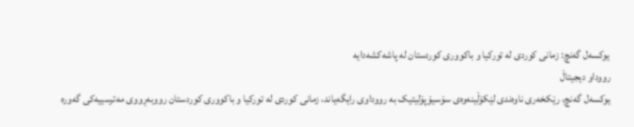یوکسەل گەنچ: زمانی کوردی لە تورکیا و باکووری کوردستان لە پاشەکشەدایە
رووداو دیجیتاڵ
یوکسەل گەنچ، رێکخەری ناوەندی لێکۆڵینەوەی سۆسیۆپۆلیتیک بە رووداوی رایگەیاند، زمانی کوردی لە تورکیا و باکووری کوردستان رووبەڕووی مەترسییەکی گەورە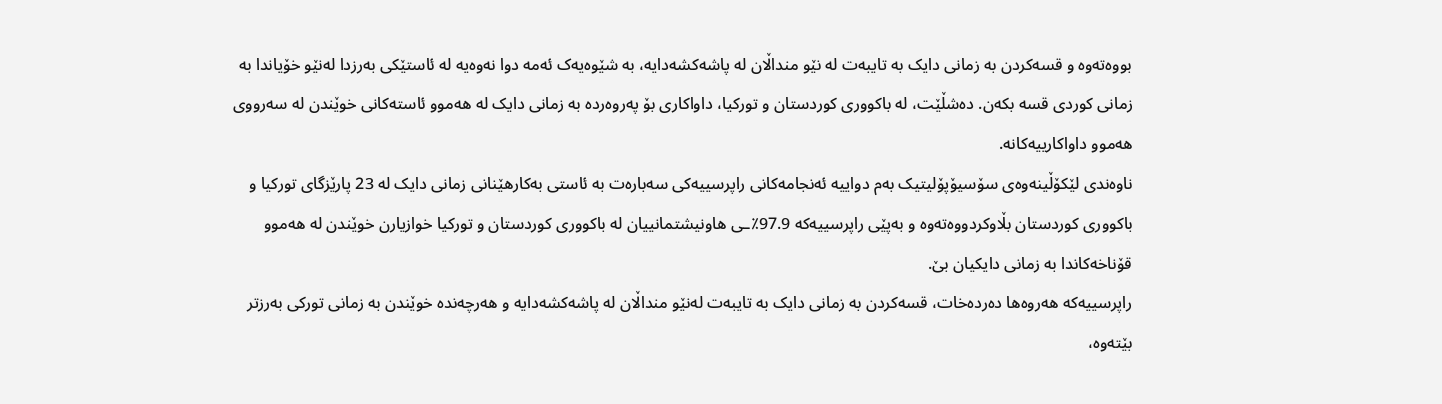بووەتەوە و قسەکردن بە زمانی دایک بە تایبەت لە نێو منداڵان لە پاشەکشەدایە، بە شێوەیەک ئەمە دوا نەوەیە لە ئاستێکی بەرزدا لەنێو خۆیاندا بە زمانی کوردی قسە بکەن. دەشڵێت، لە باکووری کوردستان و تورکیا، داواکاری بۆ پەروەردە بە زمانی دایک لە هەموو ئاستەکانی خوێندن لە سەرووی هەموو داواکارییەکانە.
ناوەندی لێکۆڵینەوەی سۆسیۆپۆلیتیک بەم دواییە ئەنجامەکانی راپرسییەکی سەبارەت بە ئاستی بەکارهێنانی زمانی دایک لە 23 پارێزگای تورکیا و باکووری کوردستان بڵاوکردووەتەوە و بەپێی راپرسییەکە 97.9٪ـی هاونیشتمانییان لە باکووری کوردستان و تورکیا خوازیارن خوێندن لە هەموو قۆناخەکاندا بە زمانی دایکیان بێ.
راپرسییەکە هەروەها دەردەخات، قسەکردن بە زمانی دایک بە تایبەت لەنێو منداڵان لە پاشەکشەدایە و هەرچەندە خوێندن بە زمانی تورکی بەرزتر بێتەوە،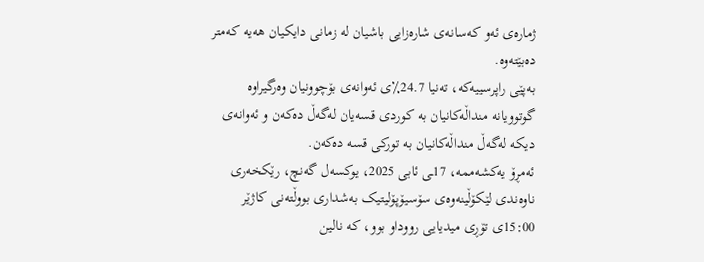ژمارەی ئەو کەسانەی شارەزایی باشیان لە زمانی دایکیان هەیە کەمتر دەبێتەوە.
بەپێی راپرسییەکە، تەنیا 24.7٪ی ئەوانەی بۆچوونیان وەرگیراوە گوتوویانە منداڵەکانیان بە کوردی قسەیان لەگەڵ دەکەن و ئەوانەی دیکە لەگەڵ منداڵەکانیان بە تورکی قسە دەکەن.
ئەمڕۆ یەکشەممە، 17ـی ئابی 2025، یوکسەل گەنچ، رێکخەری ناوەندی لێکۆڵینەوەی سۆسیۆپۆلیتیک بەشداری بووڵتەنی کاژێر 15:00ی تۆڕی میدیایی رووداو بوو، کە نالین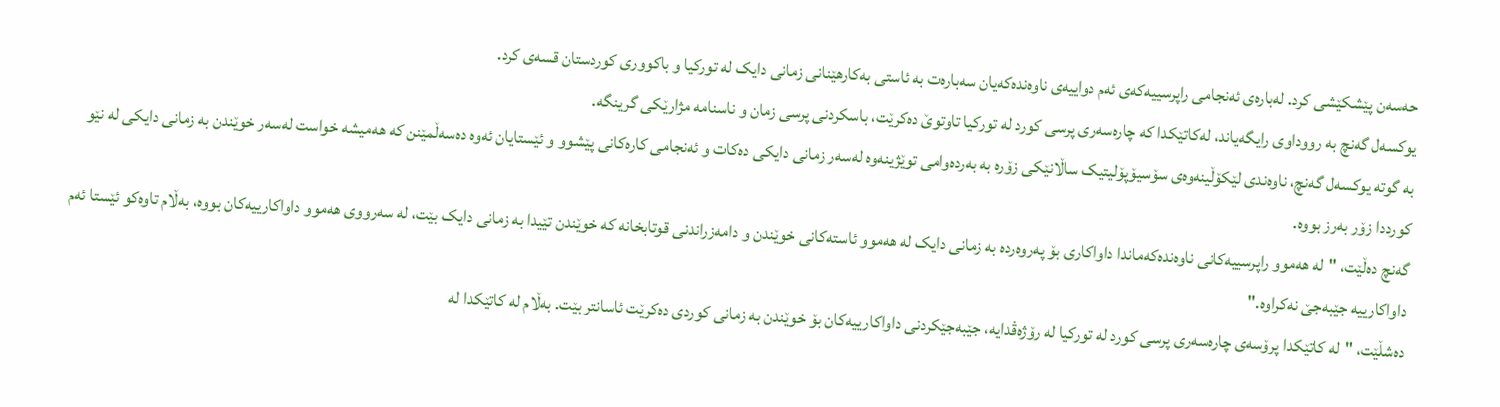حەسەن پێشکێشی کرد. لەبارەی ئەنجامی راپرسییەکەی ئەم دواییەی ناوەندەکەیان سەبارەت بە ئاستی بەکارهێنانی زمانی دایک لە تورکیا و باکووری کوردستان قسەی کرد.
یوکسەل گەنچ بە رووداوی رایگەیاند، لەکاتێکدا کە چارەسەری پرسی کورد لە تورکیا تاوتوێ دەکرێت، باسکردنی پرسی زمان و ناسنامە مژارێکی گرینگە.
بە گوتە یوکسەل گەنچ، ناوەندی لێکۆڵینەوەی سۆسیۆپۆلیتیک ساڵانێکی زۆرە بە بەردەوامی توێژینەوە لەسەر زمانی دایکی دەکات و ئەنجامی کارەکانی پێشوو و ئێستایان ئەوە دەسەڵمێنن کە هەمیشە خواست لەسەر خوێندن بە زمانی دایکی لە نێو کورددا زۆر بەرز بووە.
گەنچ دەڵێت، "لە هەموو راپرسییەکانی ناوەندەکەماندا داواکاری بۆ پەروەردە بە زمانی دایک لە هەموو ئاستەکانی خوێندن و دامەزراندنی قوتابخانە کە خوێندن تێیدا بە زمانی دایک بێت، لە سەرووی هەموو داواکارییەکان بووە، بەڵام تاوەکو ئێستا ئەم داواکارییە جێبەجێ نەکراوە."
دەشڵێت، "لە کاتێکدا پرۆسەی چارەسەری پرسی کورد لە تورکیا لە رۆژەڤدایە، جێبەجێکردنی داواکارییەکان بۆ خوێندن بە زمانی کوردی دەکرێت ئاسانتر بێت. بەڵام لە کاتێکدا لە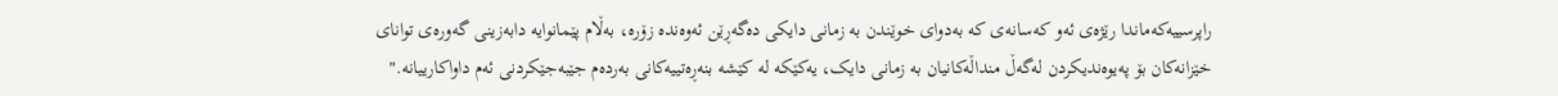راپرسییەکەماندا رێژەی ئەو کەسانەی کە بەدوای خوێندن بە زمانی دایکی دەگەڕێن ئەوەندە زۆرە، بەڵام پێمانوایە دابەزینی گەورەی توانای خێزانەکان بۆ پەیوەندیکردن لەگەڵ منداڵەکانیان بە زمانی دایک، یەکێکە لە کێشە بنەڕەتییەکانی بەردەم جێبەجێکردنی ئەم داواکارییانە."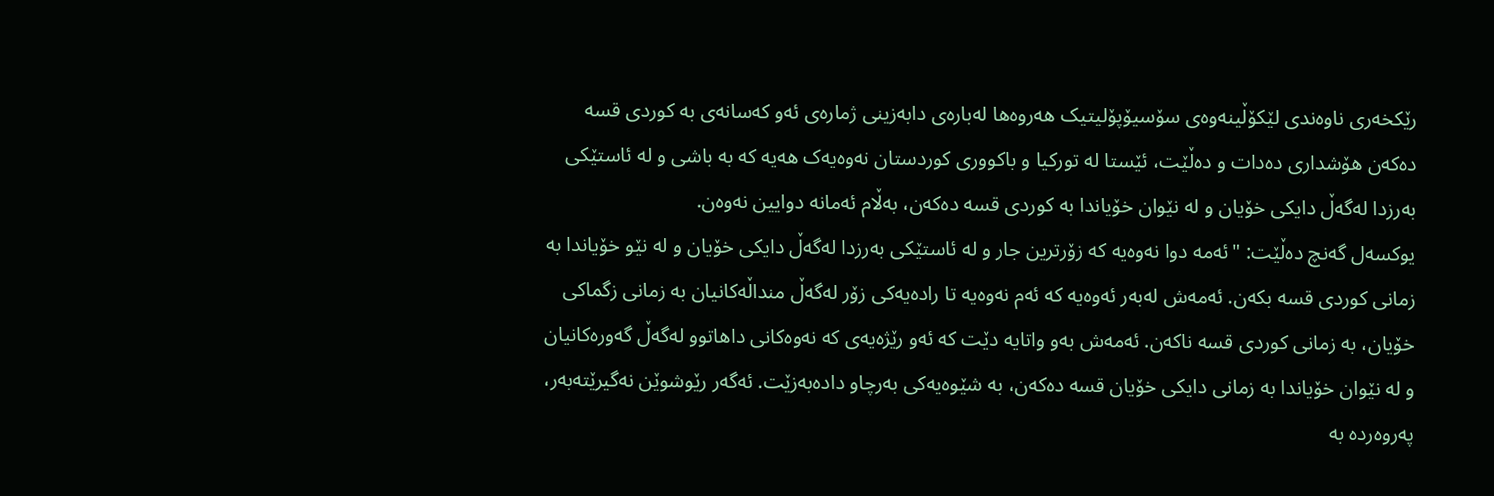رێکخەری ناوەندی لێکۆڵینەوەی سۆسیۆپۆلیتیک هەروەها لەبارەی دابەزینی ژمارەی ئەو کەسانەی بە کوردی قسە دەکەن هۆشداری دەدات و دەڵێت، ئێستا لە تورکیا و باکووری کوردستان نەوەیەک هەیە کە بە باشی و لە ئاستێکی بەرزدا لەگەڵ دایکی خۆیان و لە نێوان خۆیاندا بە کوردی قسە دەکەن، بەڵام ئەمانە دوایین نەوەن.
یوکسەل گەنچ دەڵێت: "ئەمە دوا نەوەیە کە زۆرترین جار و لە ئاستێکی بەرزدا لەگەڵ دایکی خۆیان و لە نێو خۆیاندا بە زمانی کوردی قسە بکەن. ئەمەش لەبەر ئەوەیە کە ئەم نەوەیە تا رادەیەکی زۆر لەگەڵ منداڵەکانیان بە زمانی زگماکی خۆیان، بە زمانی کوردی قسە ناکەن. ئەمەش بەو واتایە دێت کە ئەو رێژەیەی کە نەوەکانی داهاتوو لەگەڵ گەورەکانیان و لە نێوان خۆیاندا بە زمانی دایکی خۆیان قسە دەکەن، بە شێوەیەکی بەرچاو دادەبەزێت. ئەگەر رێوشوێن نەگیرێتەبەر، پەروەردە بە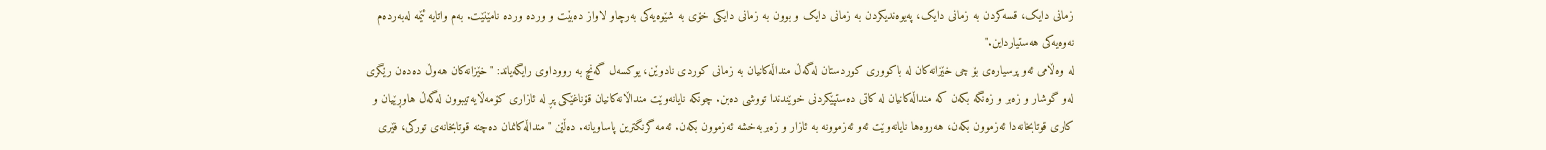زمانی دایک، قسەکردن بە زمانی دایک، پەیوەندیکردن بە زمانی دایک و بوون بە زمانی دایکی خۆی بە شێوەیەکی بەرچاو لاواز دەبێت و وردە وردە نامێنێت. بەم واتایە ئێمە لەبەردەم نەوەیەکی هەستیارداین."
لە وەڵامی ئەو پرسیارەی بۆ چی خێزانەکان لە باکووری کوردستان لەگەڵ منداڵەکانیان بە زمانی کوردی نادوێن، یوکسەل گەنچ بە رووداوی رایگەیاند: "خێزانەکان هەوڵ دەدەن رێگری لەو گوشار و زەبر و زەنگە بکەن کە منداڵەکانیان لە کاتی دەستپێکردنی خوێندندا تووشی دەبن. چونکە نایانەوێت منداڵانەکانیان قۆناغێکی پڕ لە ئازاری کۆمەڵایەتیبوون لەگەڵ هاوڕێیان و کاری قوتابخانەدا ئەزموون بکەن، هەروەها نایانەوێت ئەو ئەزموونە بە ئازار و زەبربەخشە ئەزموون بکەن. ئەمە گرنگترین پاساویانە. دەڵێن "منداڵەکانمان دەچنە قوتابخانەی تورکی، فێری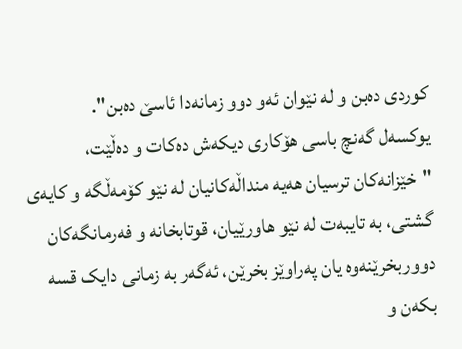کوردی دەبن و لە نێوان ئەو دوو زمانەدا ئاسێ دەبن".
یوکسەل گەنچ باسی هۆکاری دیکەش دەکات و دەڵێت، "خێزانەکان ترسیان هەیە منداڵەکانیان لە نێو کۆمەڵگە و کایەی گشتی، بە تایبەت لە نێو هاورێیان، قوتابخانە و فەرمانگەکان دووربخرێنەوە یان پەراوێز بخرێن، ئەگەر بە زمانی دایک قسە بکەن و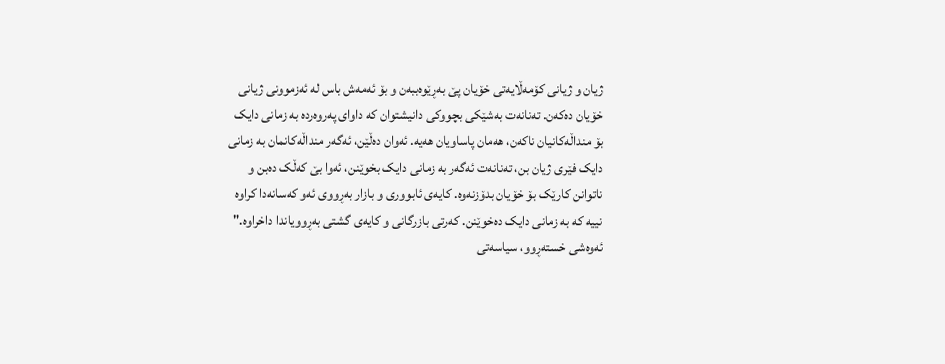ژیان و ژیانی کۆمەڵایەتی خۆیان پێ بەڕێوەببەن و بۆ ئەمەش باس لە ئەزموونی ژیانی خۆیان دەکەن. تەنانەت بەشێکی بچووکی دانیشتوان کە داوای پەروەردە بە زمانی دایک بۆ منداڵەکانیان ناکەن، هەمان پاساویان هەیە. ئەوان دەڵێن، ئەگەر منداڵەکانمان بە زمانی دایک فێری ژیان بن، تەنانەت ئەگەر بە زمانی دایک بخوێنن، ئەوا بێ کەڵک دەبن و ناتوانن کارێک بۆ خۆیان بدۆزنەوە. کایەی ئابووری و بازار بەڕووی ئەو کەسانەدا کراوە نییە کە بە زمانی دایک دەخوێنن. کەرتی بازرگانی و کایەی گشتی بەڕوویاندا داخراوە."
ئەوەشی خستەڕوو، سیاسەتی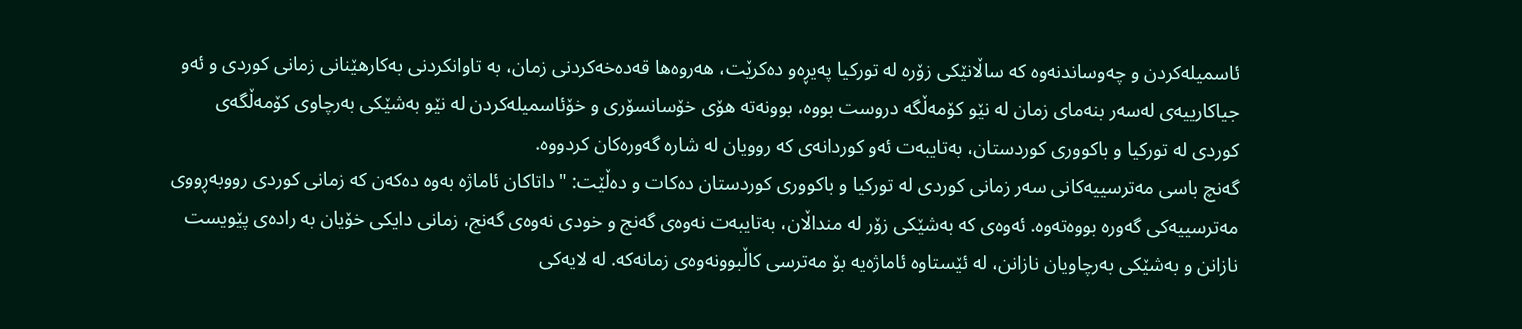ئاسمیلەکردن و چەوساندنەوە کە ساڵانێکی زۆرە لە تورکیا پەیڕەو دەکرێت، هەروەها قەدەخەکردنی زمان، بە تاوانکردنی بەکارهێنانی زمانی کوردی و ئەو جیاکارییەی لەسەر بنەمای زمان لە نێو کۆمەڵگە دروست بووە، بوونەتە هۆی خۆسانسۆری و خۆئاسمیلەکردن لە نێو بەشێکی بەرچاوی کۆمەڵگەی کوردی لە تورکیا و باکووری کوردستان، بەتایبەت ئەو کوردانەی کە روویان لە شارە گەورەکان کردووە.
گەنچ باسی مەترسییەکانی سەر زمانی کوردی لە تورکیا و باکووری کوردستان دەکات و دەڵێت: "داتاکان ئاماژە بەوە دەکەن کە زمانی کوردی رووبەڕووی مەترسییەکی گەورە بووەتەوە. ئەوەی کە بەشێکی زۆر لە منداڵان، بەتایبەت نەوەی گەنج و خودی نەوەی گەنج، زمانی دایکی خۆیان بە رادەی پێویست نازانن و بەشێکی بەرچاویان نازانن، لە ئێستاوە ئاماژەیە بۆ مەترسی کاڵبوونەوەی زمانەکە. لە لایەکی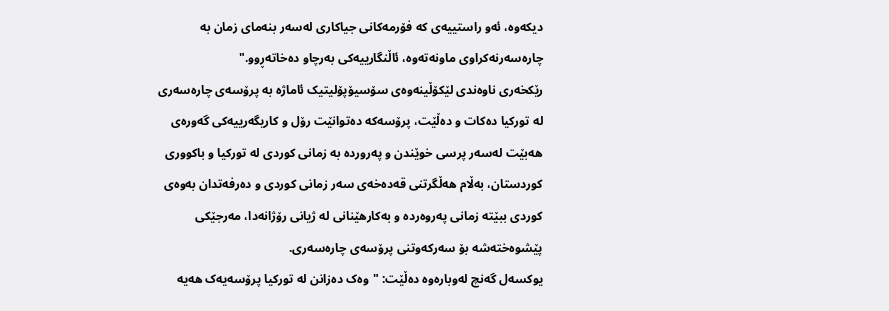دیکەوە، ئەو راستییەی کە فۆرمەکانی جیاکاری لەسەر بنەمای زمان بە چارەسەرنەکراوی ماونەتەوە، ئاڵنگارییەکی بەرچاو دەخاتەڕوو."
رێکخەری ناوەندی لێکۆڵینەوەی سۆسیۆپۆلیتیک ئاماژە بە پرۆسەی چارەسەری لە تورکیا دەکات و دەڵێت، پرۆسەکە دەتوانێت رۆل و کاریگەرییەکی گەورەی هەبێت لەسەر پرسی خوێندن و پەروردە بە زمانی کوردی لە تورکیا و باکووری کوردستان، بەڵام هەڵگرتنی قەدەخەی سەر زمانی کوردی و دەرفەتدان بەوەی کوردی ببێتە زمانی پەروەردە و بەکارهێنانی لە ژیانی رۆژانەدا، مەرجێکی پێشوەختەشە بۆ سەرکەوتنی پرۆسەی چارەسەری.
یوکسەل گەنچ لەوبارەوە دەڵێت: "وەک دەزانن لە تورکیا پرۆسەیەک هەیە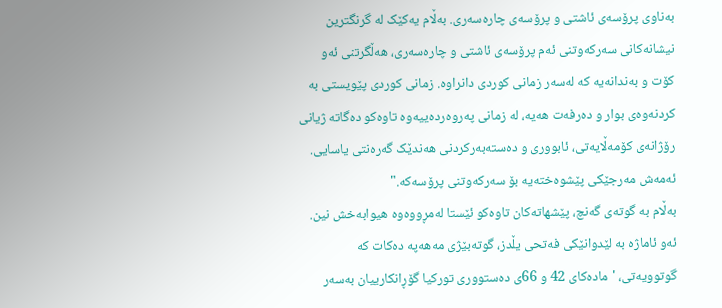بەناوی پرۆسەی ئاشتی و پرۆسەی چارەسەری. بەڵام یەکێک لە گرنگترین نیشانەکانی سەرکەوتنی ئەم پرۆسەی ئاشتی و چارەسەری، هەڵگرتنی ئەو کۆت و بەندانەیە کە لەسەر زمانی کوردی دانراوە. زمانی کوردی پێویستی بە کردنەوەی بوار و دەرفەت هەیە، لە زمانی پەروەردەییەوە تاوەکو دەگاتە ژیانی رۆژانەی کۆمەڵایەتی، ئابووری و دەستەبەرکردنی هەندێک گەرەنتی یاسایی. ئەمەش مەرجێکی پێشوەختەیە بۆ سەرکەوتنی پرۆسەکە."
بەڵام بە گوتەی گەنچ، پێشهاتەکان تاوەکو ئێستا لەمڕووەوە هیوابەخش نین. ئەو ئاماژە بە لێدوانێکی فەتحی یڵدز، گوتەبێژی مەهەپە دەکات کە گوتوویەتی، 'مادەکای 42 و 66ی دەستووری تورکیا گۆڕانکارییان بەسەر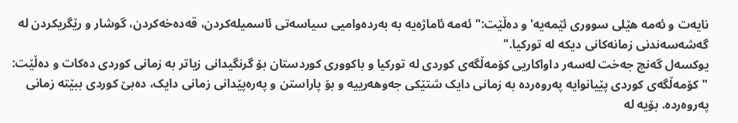نایەت و ئەمە هێلی سووری ئێمەیە' و دەڵێت:"ئەمە ئاماژەیە بە بەردەوامیی سیاسەتی ئاسمیلەکردن، قەدەخەکردن، گوشار و رێگریکردن لە گەشەسەندنی زمانەکانی دیکە لە تورکیا."
یوکسەل گەنچ جەخت لەسەر داواکاریی کۆمەڵگەی کوردی لە تورکیا و باکووری کوردستان بۆ گرنگیدانی زیاتر بە زمانی کوردی دەکات و دەڵێت: "کۆمەڵگەی کوردی پێیانوایە پەروەردە بە زمانی دایک شتێکی جەوهەرییە و بۆ پاراستن و پەرەپێدانی زمانی دایک، دەبێ کوردی ببێتە زمانی پەروەردە. بۆیە لە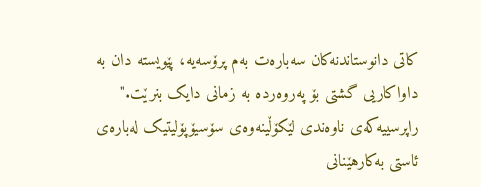کاتی دانوستاندنەکان سەبارەت بەم پرۆسەیە، پێویستە دان بە داواکاریی گشتی بۆ پەروەردە بە زمانی دایک بنرێت."
راپرسییەکەی ناوەندی لێکۆڵینەوەی سۆسیۆپۆلیتیک لەبارەی ئاستی بەکارهێنانی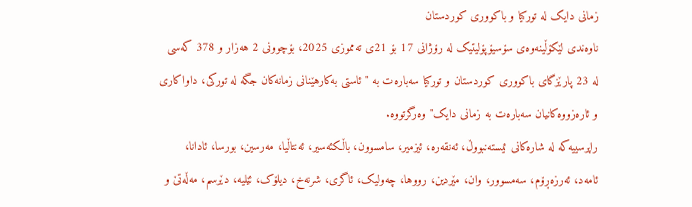زمانی دایک لە تورکیا و باکووری کوردستان
ناوەندی لێکۆڵینەوەی سۆسیۆپۆلیتیک لە رۆژانی 17 بۆ 21ی تەمموزی 2025، بۆچوونی 2 هەزار و 378 کەسی لە 23 پارێزگای باکووری کوردستان و تورکیا سەبارەت بە "ئاستی بەکارهێنانی زمانەکان جگە لە تورکی، داواکاری و ئارەزووەکانیان سەبارەت بە زمانی دایک" وەرگرتووە.
راپرسییەکە لە شارەکانی ئیستەنبووڵ، ئەنقەرە، ئیزمیر، سامسوون، باڵکئەسیر، ئەنتاڵیا، مەرسین، بورسا، ئادانا، ئامەد، ئەرزەڕۆم، سەمسوور، وان، مێردین، رووها، چەولیک، ئاگری، شرنەخ، دیلۆک، ئێلیە، دێرسم، مەڵەتێ و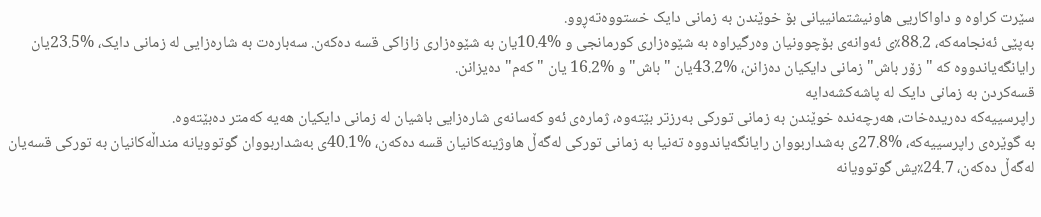سێرت کراوە و داواکاریی هاونیشتمانییانی بۆ خوێندن بە زمانی دایک خستووەتەڕوو.
بەپێی ئەنجامەکە، 88.2٪ی ئەوانەی بۆچوونیان وەرگیراوە بە شێوەزاری کورمانجی و %10.4یان بە شێوەزاری زازاکی قسە دەکەن. سەبارەت بە شارەزایی لە زمانی دایک، %23.5یان رایانگەیاندووە کە "زۆر باش" زمانی دایکیان دەزانن، %43.2یان "باش" و %16.2 یان "کەم" دەیزانن.
قسەکردن بە زمانی دایک لە پاشەکشەدایە
راپرسییەکە دەریدەخات، هەرچەندە خوێندن بە زمانی تورکی بەرزتر بێتەوە، ژمارەی ئەو کەسانەی شارەزایی باشیان لە زمانی دایکیان هەیە کەمتر دەبێتەوە.
بە گوێرەی راپرسییەکە، %27.8ی بەشداربووان رایانگەیاندووە تەنیا بە زمانی تورکی لەگەڵ هاوژینەکانیان قسە دەکەن، %40.1ی بەشداربووان گوتوویانە منداڵەکانیان بە تورکی قسەیان لەگەڵ دەکەن، 24.7٪یش گوتوویانە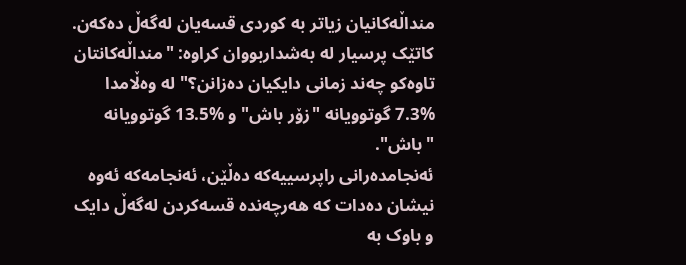منداڵەکانیان زیاتر بە کوردی قسەیان لەگەڵ دەکەن.
کاتێک پرسیار لە بەشداربووان کراوە: "منداڵەکانتان تاوەکو چەند زمانی دایکیان دەزانن؟" لە وەڵامدا %7.3 گوتوویانە "زۆر باش" و %13.5 گوتوویانە "باش".
ئەنجامدەرانی راپرسییەکە دەڵێن، ئەنجامەکە ئەوە نیشان دەدات کە هەرچەندە قسەکردن لەگەڵ دایک و باوک بە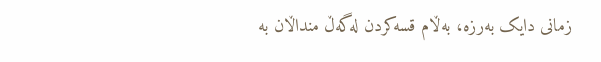زمانی دایک بەرزە، بەڵام قسەکردن لەگەڵ منداڵان بە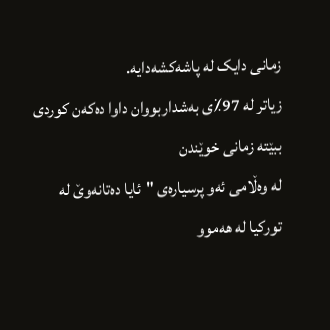زمانی دایک لە پاشەکشەدایە.
زیاتر لە 97٪ی بەشداربووان داوا دەکەن کوردی ببێتە زمانی خوێندن
لە وەڵامی ئەو پرسیارەی "ئایا دەتانەوێ لە تورکیا لە هەموو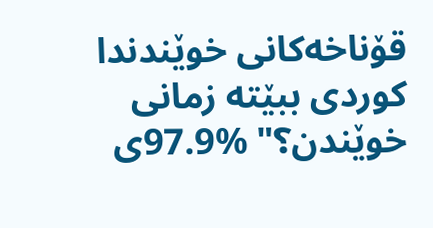قۆناخەکانی خوێندندا کوردی ببێتە زمانی خوێندن؟" %97.9ی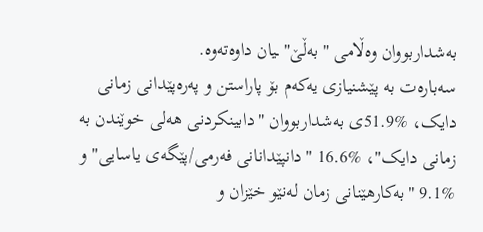بەشداربووان وەڵامی "بەڵێ"ـیان داوەتەوە.
سەبارەت بە پێشنیازی یەکەم بۆ پاراستن و پەرەپێدانی زمانی دایک، %51.9ی بەشداربووان "دابینکردنی هەلی خوێندن بە زمانی دایک"، %16.6 "دانپێدانانی فەرمی/پێگەی یاسایی" و %9.1 "بەکارهێنانی زمان لەنێو خێزان و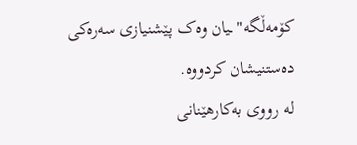کۆمەڵگە"ـیان وەک پێشنیازی سەرەکی دەستنیشان کردووە.
لە رووی بەکارهێنانی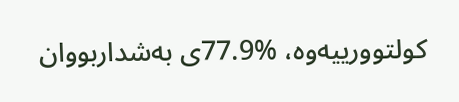کولتوورییەوە، %77.9ی بەشداربووان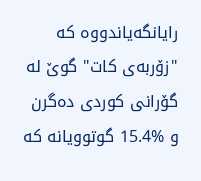رایانگەیاندووە کە "زۆربەی کات" گوێ لە گۆرانی کوردی دەگرن و %15.4 گوتوویانە کە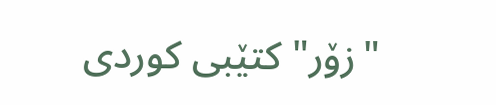"زۆر" کتێبی کوردی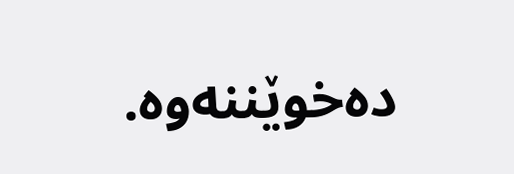دەخوێننەوە.